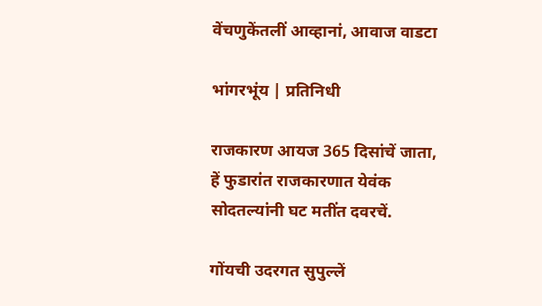वेंचणुकेंतलीं आव्हानां, आवाज वाडटा

भांगरभूंय | प्रतिनिधी

राजकारण आयज 365 दिसांचें जाता, हें फुडारांत राजकारणात येवंक सोदतल्यांनी घट मतींत दवरचें.

गोंयची उदरगत सुपुल्लें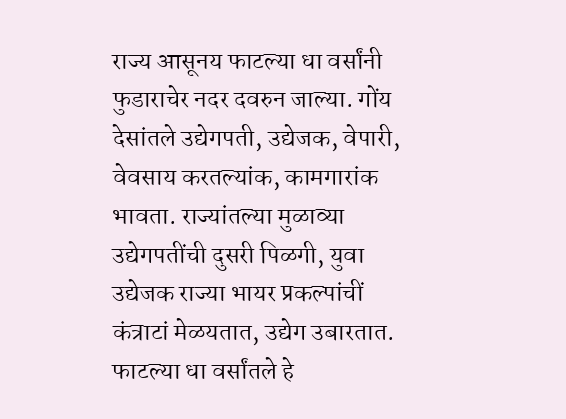राज्य आसूनय फाटल्या धा वर्सांनी फुडाराचेर नदर दवरुन जाल्या. गोंय देसांतले उद्येगपती, उद्येजक, वेपारी, वेवसाय करतल्यांक, कामगारांक भावता. राज्यांतल्या मुळाव्या उद्येगपतींची दुसरी पिळगी, युवा उद्येजक राज्या भायर प्रकल्पांचीं कंत्राटां मेळयतात, उद्येग उबारतात. फाटल्या धा वर्सांतले हे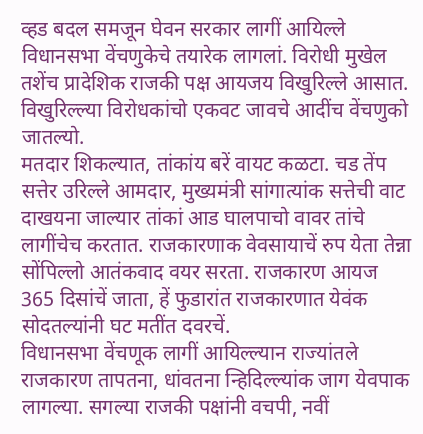व्हड बदल समजून घेवन सरकार लागीं आयिल्ले विधानसभा वेंचणुकेचे तयारेक लागलां. विरोधी मुखेल तशेंच प्रादेशिक राजकी पक्ष आयजय विखुरिल्ले आसात. विखुरिल्ल्या विरोधकांचो एकवट जावचे आदींच वेंचणुको जातल्यो.
मतदार शिकल्यात, तांकांय बरें वायट कळटा. चड तेंप सत्तेर उरिल्ले आमदार, मुख्यमंत्री सांगात्यांक सत्तेची वाट दाखयना जाल्यार तांकां आड घालपाचो वावर तांचे लागींचेच करतात. राजकारणाक वेवसायाचें रुप येता तेन्ना सोंपिल्लो आतंकवाद वयर सरता. राजकारण आयज 365 दिसांचें जाता, हें फुडारांत राजकारणात येवंक सोदतल्यांनी घट मतींत दवरचें.
विधानसभा वेंचणूक लागीं आयिल्ल्यान राज्यांतले राजकारण तापतना, धांवतना न्हिदिल्ल्यांक जाग येवपाक लागल्या. सगल्या राजकी पक्षांनी वचपी, नवीं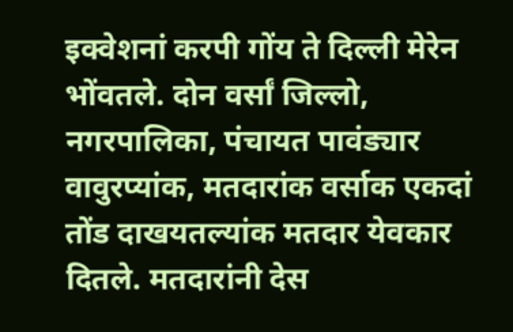इक्वेशनां करपी गोंय ते दिल्ली मेरेन भोंवतले. दोन वर्सां जिल्लो, नगरपालिका, पंचायत पावंड्यार वावुरप्यांक, मतदारांक वर्साक एकदां तोंड दाखयतल्यांक मतदार येवकार दितले. मतदारांनी देस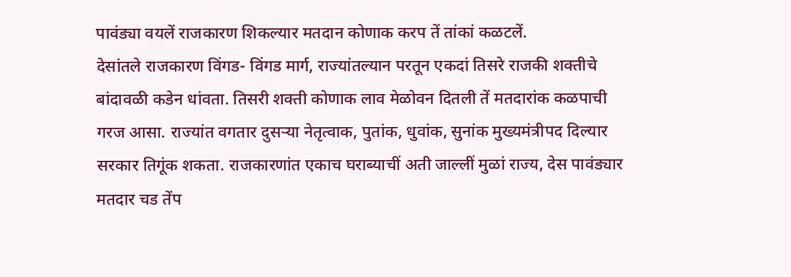पावंड्या वयलें राजकारण शिकल्यार मतदान कोणाक करप तें तांकां कळटलें.
देसांतले राजकारण विंगड- विंगड मार्ग, राज्यांतल्यान परतून एकदां तिसरे राजकी शक्तीचे बांदावळी कडेन धांवता. तिसरी शक्ती कोणाक लाव मेळोवन दितली तें मतदारांक कळपाची गरज आसा. राज्यांत वगतार दुसऱ्या नेतृत्वाक, पुतांक, धुवांक, सुनांक मुख्यमंत्रीपद दिल्यार सरकार तिगूंक शकता. राजकारणांत एकाच घराब्याचीं अती जाल्लीं मुळां राज्य, देस पावंड्यार मतदार चड तेंप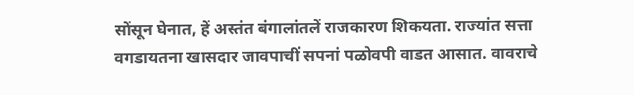सोंसून घेनात, हें अस्तंत बंगालांतलें राजकारण शिकयता. राज्यांत सत्ता वगडायतना खासदार जावपाचीं सपनां पळोवपी वाडत आसात. वावराचे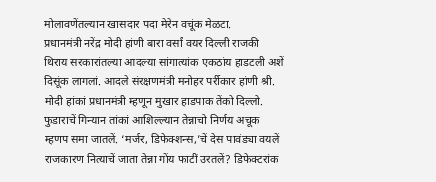मोलावणेंतल्यान खासदार पदा मेरेन वचूंक मेळटा.
प्रधानमंत्री नरेंद्र मोदी हांणी बारा वर्सां वयर दिल्ली राजकी थिराय सरकारांतल्या आदल्या सांगात्यांक एकठांय हाडटली अशें दिसूंक लागलां. आदले संरक्षणमंत्री मनोहर पर्रीकार हांणी श्री. मोदी हांकां प्रधानमंत्री म्हणून मुखार हाडपाक तेंको दिल्लो. फुडाराचें गिन्यान तांकां आशिल्ल्यान तेन्नाचो निर्णय अचूक म्हणप समा जातलें. ‘मर्जर, डिफेक्शन्स,’चें देस पावंड्या वयलें राजकारण नित्याचें जाता तेन्ना गोंय फाटीं उरतलें? डिफेक्टरांक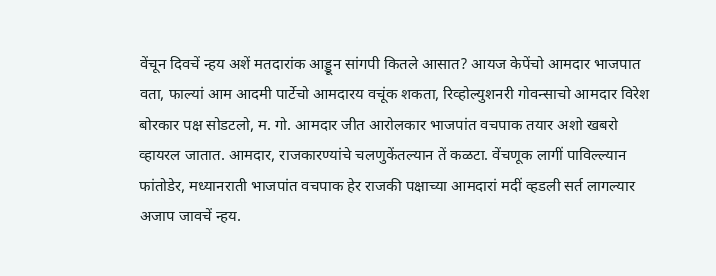वेंचून दिवचें न्हय अशें मतदारांक आड्डून सांगपी कितले आसात? आयज केपेंचो आमदार भाजपात वता, फाल्यां आम आदमी पार्टेचो आमदारय वचूंक शकता, रिव्होल्युशनरी गोवन्साचो आमदार विरेश बोरकार पक्ष सोडटलो, म. गो. आमदार जीत आरोलकार भाजपांत वचपाक तयार अशो खबरो व्हायरल जातात. आमदार, राजकारण्यांचे चलणुकेंतल्यान तें कळटा. वेंचणूक लागीं पाविल्ल्यान फांतोडेर, मध्यानराती भाजपांत वचपाक हेर राजकी पक्षाच्या आमदारां मदीं व्हडली सर्त लागल्यार अजाप जावचें न्हय.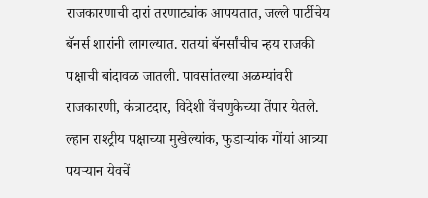राजकारणाची दारां तरणाट्यांक आपयतात, जल्ले पार्टीचेय बॅनर्स शारांनी लागल्यात. रातयां बॅनर्सांचीच न्हय राजकी पक्षाची बांदावळ जातली. पावसांतल्या अळम्यांवरी राजकारणी, कंत्राटदार, विदेशी वेंचणुकेच्या तेंपार येतले. ल्हान राश्ट्रीय पक्षाच्या मुखेल्यांक, फुडाऱ्यांक गोंयां आत्र्या पयऱ्यान येवचें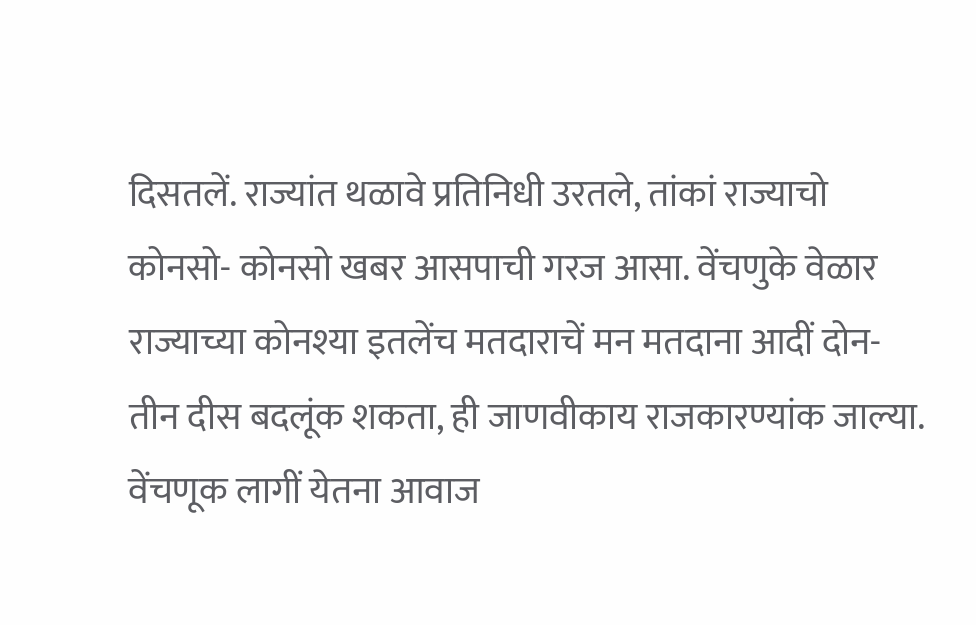दिसतलें. राज्यांत थळावे प्रतिनिधी उरतले, तांकां राज्याचो कोनसो- कोनसो खबर आसपाची गरज आसा. वेंचणुके वेळार राज्याच्या कोनश्या इतलेंच मतदाराचें मन मतदाना आदीं दोन- तीन दीस बदलूंक शकता, ही जाणवीकाय राजकारण्यांक जाल्या.
वेंचणूक लागीं येतना आवाज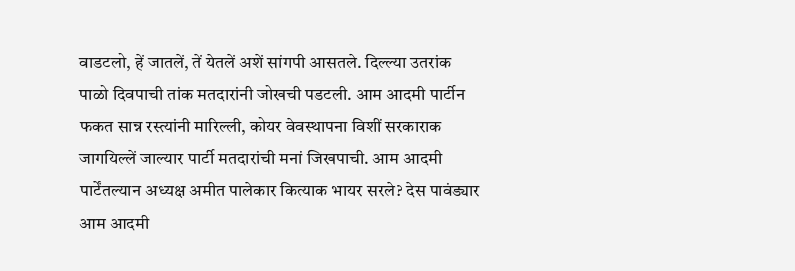वाडटलो, हें जातलें, तें येतलें अशें सांगपी आसतले. दिल्ल्या उतरांक पाळो दिवपाची तांक मतदारांनी जोखची पडटली. आम आदमी पार्टीन फकत सान्न रस्त्यांनी मारिल्ली, कोयर वेवस्थापना विशीं सरकाराक जागयिल्लें जाल्यार पार्टी मतदारांची मनां जिखपाची. आम आदमी पार्टेंतल्यान अध्यक्ष अमीत पालेकार कित्याक भायर सरले? देस पावंड्यार आम आदमी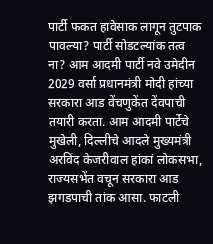पार्टी फकत हावेसाक लागून तुटपाक पावल्या? पार्टी सोडटल्यांक तत्व ना? आम आदमी पार्टी नवे उमेदीन 2029 वर्सा प्रधानमंत्री मोदी हांच्या सरकारा आड वेंचणुकेंत देंवपाची तयारी करता. आम आदमी पार्टेचे मुखेली, दिल्लीचे आदले मुख्यमंत्री अरविंद केजरीवाल हांकां लोकसभा, राज्यसभेंत वचून सरकारा आड झगडपाची तांक आसा. फाटली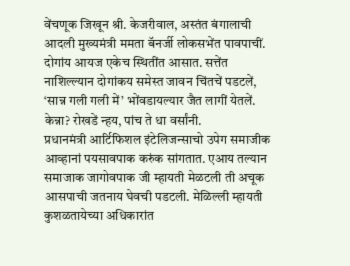वेंचणूक जिखून श्री. केजरीवाल, अस्तंत बंगालाची आदली मुख्यमंत्री ममता बॅनर्जी लोकसभेंत पावपाचीं. दोगांय आयज एकेच स्थितींत आसात. सत्तेंत नाशिल्ल्यान दोगांकय समेस्त जावन चिंतचें पडटलें, ‘सान्न गली गली में’ भोंवडायल्यार जैत लागीं येतलें. केन्ना? रोखडें न्हय, पांच ते धा वर्सांनी.
प्रधानमंत्री आर्टिफिशल इंटेलिजन्साचो उपेग समाजीक आव्हानां पयसावपाक करुंक सांगतात. एआय तल्यान समाजाक जागोवपाक जी म्हायती मेळटली ती अचूक आसपाची जतनाय घेवची पडटली. मेळिल्ली म्हायती कुशळतायेच्या अधिकारांत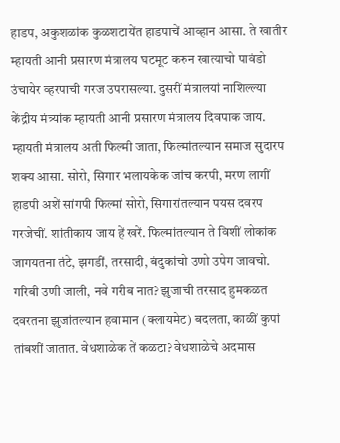हाडप, अकुशळांक कुळशटायेंत हाडपाचें आव्हान आसा. ते खातीर म्हायती आनी प्रसारण मंत्रालय घटमूट करुन खात्याचो पावंडो उंचायेर व्हरपाची गरज उपरासल्या. दुसरीं मंत्रालयां नाशिल्ल्या केंद्रीय मंत्र्यांक म्हायती आनी प्रसारण मंत्रालय दिवपाक जाय. म्हायती मंत्रालय अती फिल्मी जाता, फिल्मांतल्यान समाज सुदारप शक्य आसा. सोरो, सिगार भलायकेक जांच करपी, मरण लागीं हाडपी अशें सांगपी फिल्मां सोरो, सिगारांतल्यान पयस दवरप गरजेचीं. शांतीकाय जाय हें खरें. फिल्मांतल्यान ते विशीं लोकांक जागयतना तंटे, झगडीं, तरसादी, बंदुकांचो उणो उपेग जावचो.
गरिबी उणी जाली, नवे गरीब नात? झुजाची तरसाद हुमकळत दवरतना झुजांतल्यान हवामान (क्लायमेट) बदलता, काळीं कुपां तांबशीं जातात. वेधशाळेक तें कळटा? वेधशाळेचे अदमास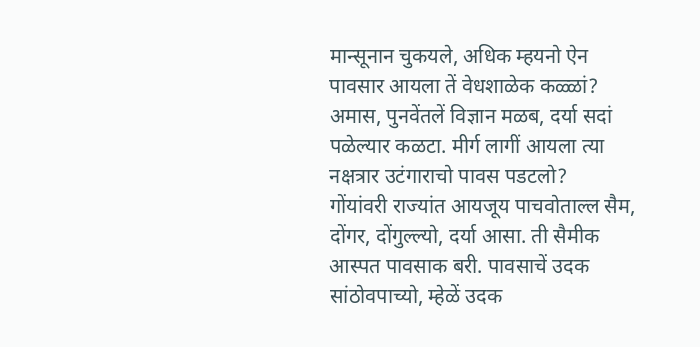मान्सूनान चुकयले, अधिक म्हयनो ऐन पावसार आयला तें वेधशाळेक कळ्ळां? अमास, पुनवेंतलें विज्ञान मळब, दर्या सदां पळेल्यार कळटा. मीर्ग लागीं आयला त्या नक्षत्रार उटंगाराचो पावस पडटलो?
गोंयांवरी राज्यांत आयजूय पाचवोताल्ल सैम, दोंगर, दोंगुल्ल्यो, दर्या आसा. ती सैमीक आस्पत पावसाक बरी. पावसाचें उदक सांठोवपाच्यो, म्हेळें उदक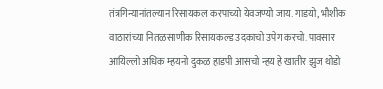तंत्रगिन्यानांतल्यान रिसायकल करपाच्यो येवजण्यो जाय. गाडयो, भौशीक वाठारांच्या नितळसाणीक रिसायकल्ड उदकाचो उपेग करचो. पावसार आयिल्लो अधिक म्हयनो दुकळ हाडपी आसचो न्हय हे खातीर झुज थोडो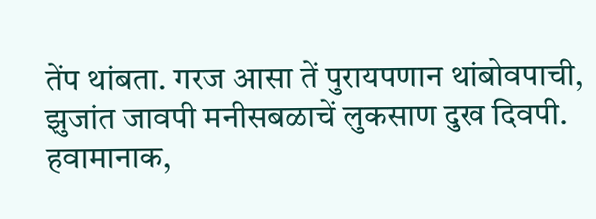तेंप थांबता. गरज आसा तें पुरायपणान थांबोवपाची, झुजांत जावपी मनीसबळाचें लुकसाण दुख दिवपी. हवामानाक,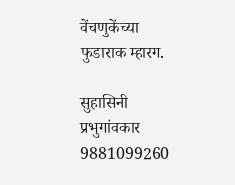वेंचणुकेंच्या फुडाराक म्हारग.

सुहासिनी प्रभुगांवकार
9881099260